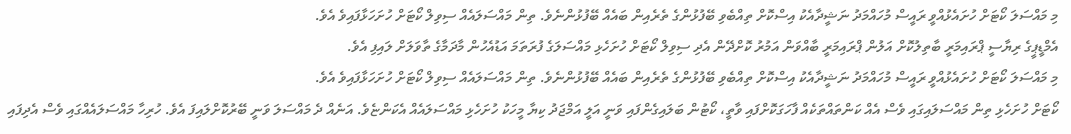މި މައްސަލަ ކޯޓަށް ހުށައެޅުއްވީ ރައީސް މުހައްމަދު ނަޝީދާއެކު އިސްކޮށް ތިއްބެވި ބޭފުޅުންގެ ތެރެއިން ބައެއް ބޭފުޅުންނެވެ. ތިން މައްސަލައެއް ސިވިލް ކޯޓަށް ހުށަހަޅާފައިވެ އެވެ.
އެމްޑީޕީގެ ރިޔާސީ ޕްރައިމަރީ ބާތިލުކޮށް އަލުން ޕްރައިމަރީ ބާއްވަން އަމުރު ކޮށްދޭން އެދި ސިވިލް ކޯޓަށް ހުށަހެޅި މައްސަލަގެ ފުރަތަމަ އަޑުއެހުން މާދަމާގެ ތާވަލަށް ލައިފި އެވެ.
މި މައްސަލަ ކޯޓަށް ހުށައެޅުއްވީ ރައީސް މުހައްމަދު ނަޝީދާއެކު އިސްކޮށް ތިއްބެވި ބޭފުޅުންގެ ތެރެއިން ބައެއް ބޭފުޅުންނެވެ. ތިން މައްސަލައެއް ސިވިލް ކޯޓަށް ހުށަހަޅާފައިވެ އެވެ.
ކޯޓަށް ހުށަހެޅި ތިން މައްސަލައިގައި ވެސް އެއް ކަންތައްތަކެއް ފާހަގަކޮށްފައި ވާތީ، ކޯޓުން ބަލައިގެންފައި ވަނީ އަލީ އަމްޖަދު ކިޔާ މީހަކު ހުށަހެޅި މައްސަލައެއް އެކަންޏެވެ. އަނެއް ދެ މައްސަލަ ވަނީ ބޭރުކޮށްލައިފަ އެވެ. ހުރިހާ މައްސަލައެއްގައި ވެސް އެދިފައި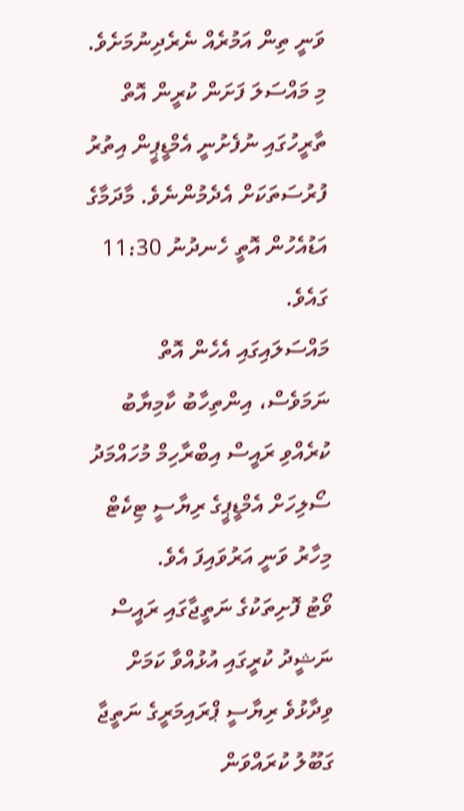ވަނީ ތިން އަމުރެއް ނެރެދިނުމަށެވެ.
މި މައްސަލަ ފަށަން ކުރީން އޮތް ތާރީހުގައި ނުފެށުނީ އެމްޑީޕީން އިތުރު ފުރުސަތަކަށް އެދެމުންނެވެ. މާދަމާގެ އަޑުއެހުން އޮތީ ހެނދުނު 11:30 ގައެވެ.
މައްސަލައިގައި އެހެން އޮތް ނަމަވެސް، އިންތިހާބު ކާމިޔާބު ކުރެއްވި ރައީސް އިބްރާހިމް މުހައްމަދު ސޯލިހަށް އެމްޑީޕީގެ ރިޔާސީ ޓިކެޓް މިހާރު ވަނީ އަރުވައިފަ އެވެ.
ވޯޓު ފޮށިތަކުގެ ނަތީޖާގައި ރައީސް ނަޝީދު ކުރީގައި އުޅުއްވާ ކަމަށް ވިދާޅުވެ ރިޔާސީ ޕްރައިމަރީގެ ނަތީޖާ ގަބޫލު ކުރައްވަން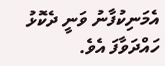އެމަނިކުފާނު ވަނީ ދެކޮޅު ހައްދަވާފަ އެވެ.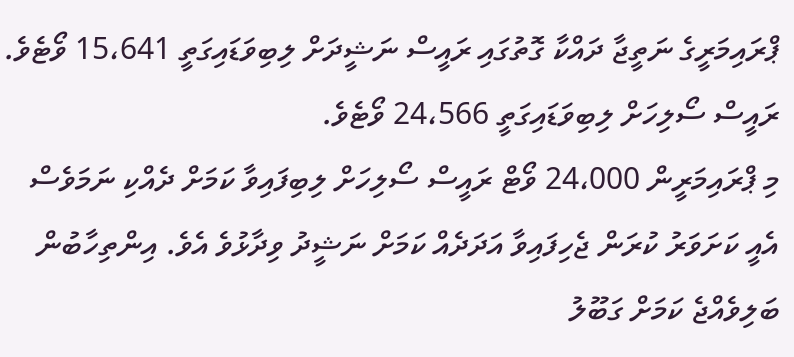ޕްރައިމަރީގެ ނަތީޖާ ދައްކާ ގޮތުގައި ރައީސް ނަޝީދަށް ލިބިވަޑައިގަތީ 15،641 ވޯޓެވެ. ރައީސް ސޯލިހަށް ލިބިވަޑައިގަތީ 24،566 ވޯޓެވެ.
މި ޕްރައިމަރީން 24،000 ވޯޓް ރައީސް ސޯލިހަށް ލިބިފައިވާ ކަމަށް ދެއްކި ނަމަވެސް އެއީ ކަށަވަރު ކުރަން ޖެހިފައިވާ އަދަދެއް ކަމަށް ނަޝީދު ވިދާޅުވެ އެވެ. އިންތިހާބުން ބަލިވެއްޖެ ކަމަށް ގަބޫލު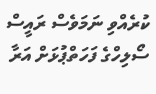ކުރެއްވި ނަމަވެސް ރައީސް ސޯލިހްގެ ފަހަތްޕުޅަށް އަރާ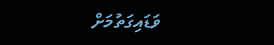ވަޑައިގަތުމަށް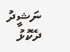ނަޝީދު ދެކޮޅު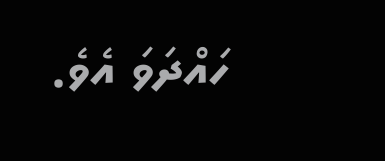ހައްދަވަ އެވެ.